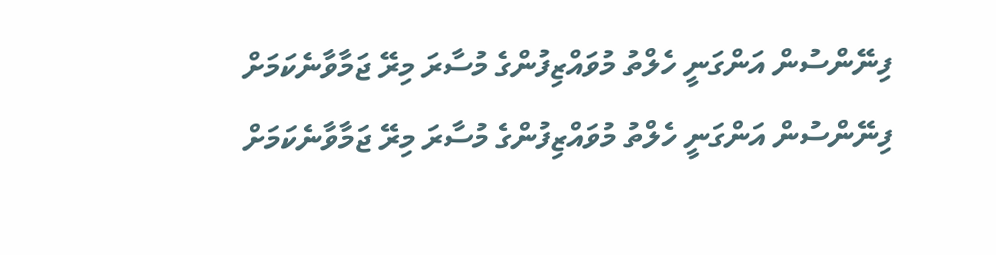ފިނޭންސުން އަންގަނީ ހެލްތު މުވައްޒިފުންގެ މުސާރަ މިރޭ ޖަމާވާނެކަމަށް
ފިނޭންސުން އަންގަނީ ހެލްތު މުވައްޒިފުންގެ މުސާރަ މިރޭ ޖަމާވާނެކަމަށް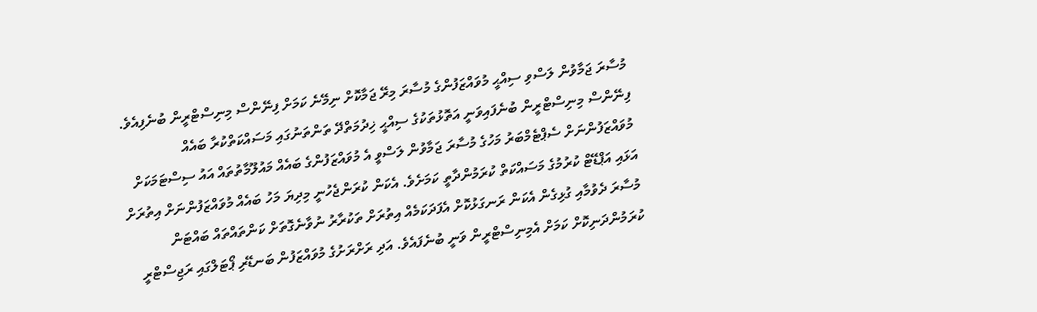މުސާރަ ޖަމާވުން ލަސްވި ސިއްޙީ މުވައްޒަފުންގެ މުސާރަ މިރޭ ޖަމާކޮށް ނިމޭނެ ކަމަށް ފިނޭންސް މިނިސްޓްރީން ބުނެފިއެވެ.
ފިނޭންސް މިނިސްޓްރީން ބުނެފައިވަނީ އަތޮޅުތަކުގެ ސިއްޙީ ޚިދުމަތްދޭ ތަންތަނުގައި މަސައްކަތްކުރާ ބައެއް މުވައްޒަފުންނަށް ސެޕްޓެމްބަރު މަހުގެ މުސާރަ ޖަމާވުން ލަސްވީ އެ މުވައްޒަފުންގެ ބައެއް މައުލޫމާތުތައް އައު ސިސްޓަމަކަށް އަޅައި އަޕްޑޭޓް ކުރުމުގެ މަސައްކަތް ކުރަމުންދާތީ ކަމަށެވެ. އެކަން ކުރަންޖެހުނީ މިދިޔަ މަހު ބައެއް މުވައްޒަފުންނަށް އިތުރަށް މުސާރަ ދެވުމާއި ގުޅިގެން އެކަން ރަނގަޅުކޮށް އެފަދަކަމެއް އިތުރަށް ތަކުރާރު ނުވާނެގޮތަށް ކަންތައްތައް ބައްޓަން ކުރަމުންދަނިކޮށް ކަމަށް އެމިނިސްޓްރީން ވަނީ ބުނެފައެވެ. އަދި ރަށްރަށުގެ މުވައްޒަފުން ބަނޑޭރި ޕޯޓަލްގައި ރަޖިސްޓްރީ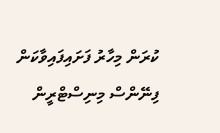ކުރަން މިހާރު ފަށައިފައިވާކަން ފިނޭންސް މިނިސްޓްރީން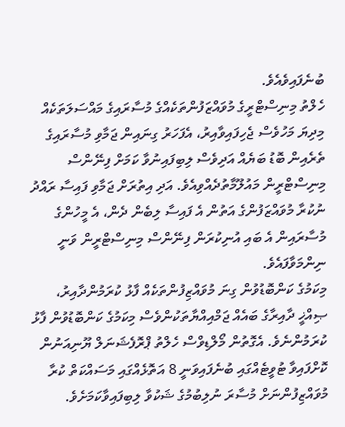ބުނެފައިވެއެވެ.
ހެލްތު މިނިސްޓްރީގެ މުވައްޒަފުންތަކެއްގެ މުސާރައިގެ މައްސަލަތަކެއް މިދިޔަ މަހުވެސް ޖެހިފައިވާއިރު، އެފަހަރު ގިނައިން ޖަމާވި މުސާރައިގެ ތެރެއިން ބޮޑު ބަޔެއް އަދިވެސް ލިބިފައިނުވާ ކަމަށް ފިނޭންސް މިނިސްޓްރީން މައުލޫމާތުދެއްވިއެވެ. އަދި އިތުރަށް ޖަމާވި ފައިސާ ރައްދު ނުކުރާ މުވައްޒަފުންގެ އަތުން އެ ފައިސާ ލިބެން ދެން، އެ މީހުންގެ މުސާރައިން އެ ބައި އުނިކުރަން ފިނޭންސް މިނިސްޓްރީން ވަނީ ނިންމަވާފައެވެ.
މިކަމުގެ ކަންބޮޑުވުން ގިނަ މުވައްޒިފުންތަކެއް ފާޅު ކުރަމުންދާއިރު، ޞިއްޚީ ދާއިރާގެ ބައެއް ޖަމްއިއްޔާތަކުންވެސް މިކަމުގެ ކަންބޮޑުވުން ފާޅު ކުރަމުންނެވެ. އެގޮތުން މޯލްޑިވްސް ހެލްތު ޕްރޮފެޝަނަލް ޔޫނިއަނުން ކޮށްފައިވާ ޓުވީޓެއްގައި ބުނެފައިވަނީ 8 އަތޮޅެއްގައި މަސައްކަތް ކުރާ މުވައްޒިފުންނަށް މުސާރަ ނުލިބުމުގެ ޝަކުވާ ލިބިފައިވާކަމަށެވެ.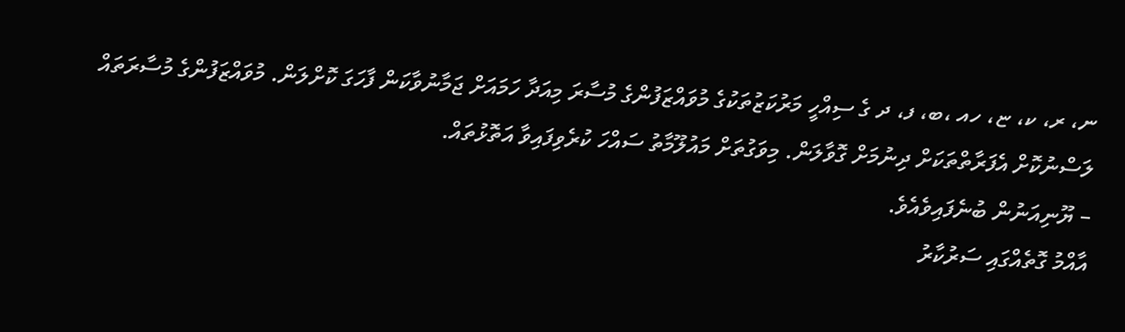ނ، ރ، ކ، ޏ، ހއ ،ބ، ފ، ދ ގެ ސިއްހީ މަރުކަޒުތަކުގެ މުވައްޒަފުންގެ މުސާރަ މިއަދާ ހަމައަށް ޖަމާނުވާކަން ފާހަގަ ކޮށްލަން. މުވައްޒަފުންގެ މުސާރަތައް ލަސްނުކޮށް އެފަރާތްތަކަށް ދިނުމަށް ގޮވާލަން. މިވަގުތަށް މައުލޫމާތު ސައްހަ ކުރެވިފައިވާ އަތޮޅުތައް.
– ޔޫނިއަނުން ބުނެފައިވެއެވެ.
އާއްމު ގޮތެއްގައި ސަރުކާރު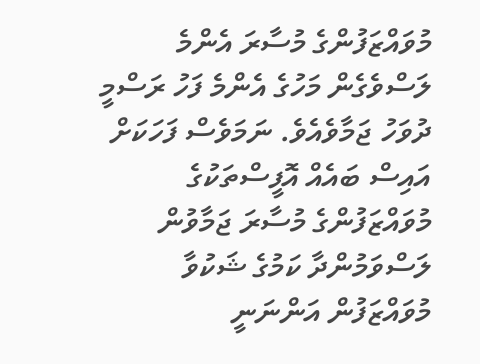މުވައްޒަފުންގެ މުސާރަ އެންމެ ލަސްވެގެން މަހުގެ އެންމެ ފަހު ރަސްމީ ދުވަހު ޖަމާވެއެވެ. ނަމަވެސް ފަހަކަށް އައިސް ބައެއް އޮފީސްތަކުގެ މުވައްޒަފުންގެ މުސާރަ ޖަމާވުން ލަސްވަމުންދާ ކަމުގެ ޝަކުވާ މުވައްޒަފުން އަންނަނީ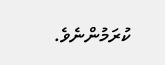ކުރަމުންނެވެ.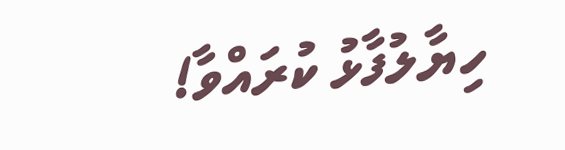ހިޔާލުފާޅު ކުރައްވާ!